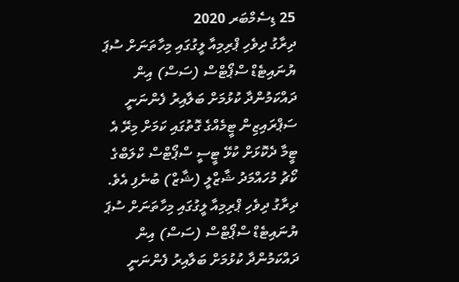25 ޑިސެމްބަރ 2020
ދިރާގު ދިވެހި ޕްރިމިއާ ލީގުގައި މިހާތަނަށް ސުޕަ ޔުނައިޓެޑް ސްޕޯޓްސް (ސަސް) އިން ދައްކަމުންދާ ކުޅުމަށް ބަލާއިރު ފެންނަނީ ސަޕްރައިޒިން ޓީމެއްގެ ގޮތުގައި ކަމަށް މިރޭ އެ ޓީމާ ދެކޮޅަށް ކުޅޭ ޓީސީ ސްޕޯޓްސް ކްލަބްގެ ކޯޗު މުހައްމަދު ޝާޒްލީ (ޝާޒް) ބުނެފި އެވެ.
ދިރާގު ދިވެހި ޕްރިމިއާ ލީގުގައި މިހާތަނަށް ސުޕަ ޔުނައިޓެޑް ސްޕޯޓްސް (ސަސް) އިން ދައްކަމުންދާ ކުޅުމަށް ބަލާއިރު ފެންނަނީ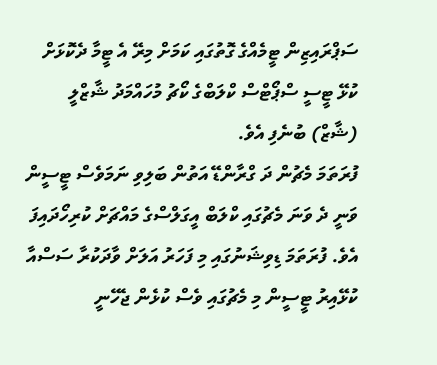ސަޕްރައިޒިން ޓީމެއްގެ ގޮތުގައި ކަމަށް މިރޭ އެ ޓީމާ ދެކޮޅަށް ކުޅޭ ޓީސީ ސްޕޯޓްސް ކްލަބްގެ ކޯޗު މުހައްމަދު ޝާޒްލީ (ޝާޒް) ބުނެފި އެވެ.
ފުރަތަމަ މެޗުން ދަ ގްރާންޑޭ އަތުން ބަލިވި ނަމަވެސް ޓީސީން ވަނީ ދެ ވަނަ މެޗުގައި ކްލަބް އީގަލްސްގެ މައްޗަށް ކުރިހޯދައިފަ އެވެ. ފުރަތަމަ ޑިވިޝަނުގައި މި ފަހަރު އަލަށް ވާދަކުރާ ސަސްއާ ކުޅޭއިރު ޓީސީން މި މެޗުގައި ވެސް ކުޅެން ޖެހޭނީ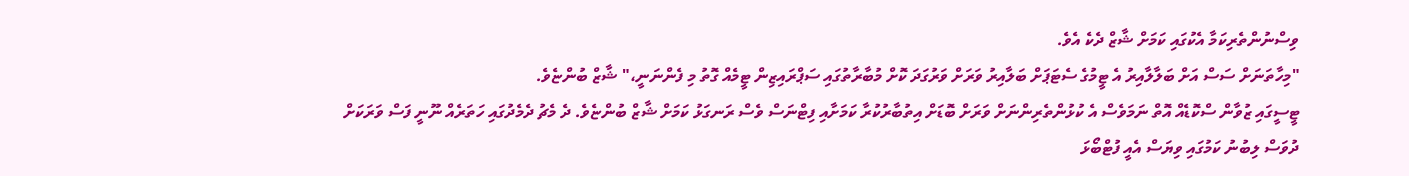ވިސްނުންތެރިކަމާ އެކުގައި ކަމަށް ޝާޒް ދެކެ އެވެ.
"މިހާތަނަށް ސަސް އަށް ބަލާލާއިރު އެ ޓީމުގެ ސެޓަޕަށް ބަލާއިރު ވަރަށް ވަރުގަދަ ކޮށް މުބާރާތުގައި ސަޕްރައިޒިން ޓީމެއް ގޮތު މި ފެންނަނީ،" ޝާޒް ބުންޏެވެ.
ޓީސީގައި ޒުވާން ސްކޮޑެއް އޮތް ނަމަވެސް އެ ކުޅުންތެރިންނަށް ވަރަށް ބޮޑަށް އިތުބާރުކުރާ ކަމަށާއި ފިޓްނަސް ވެސް ރަނގަޅު ކަމަށް ޝާޒް ބުންޏެވެ. ދެ މެޗު ދެމެދުގައި ހަތަރެއް ނޫނީ ފަސް ވަރަކަށް ދުވަސް ލިބުނު ކަމުގައި ވިޔަސް އެއީ ފުޓްބޯޅަ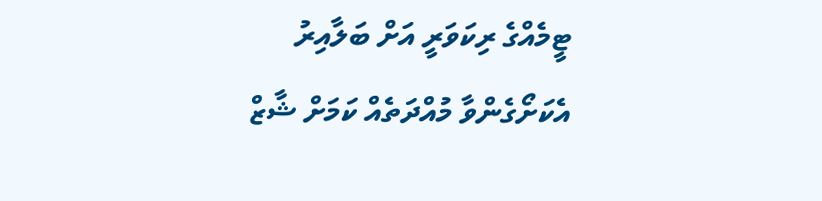ޓީމެއްގެ ރިކަވަރީ އަށް ބަލާއިރު އެކަށޯގެންވާ މުއްދަތެއް ކަމަށް ޝާޒް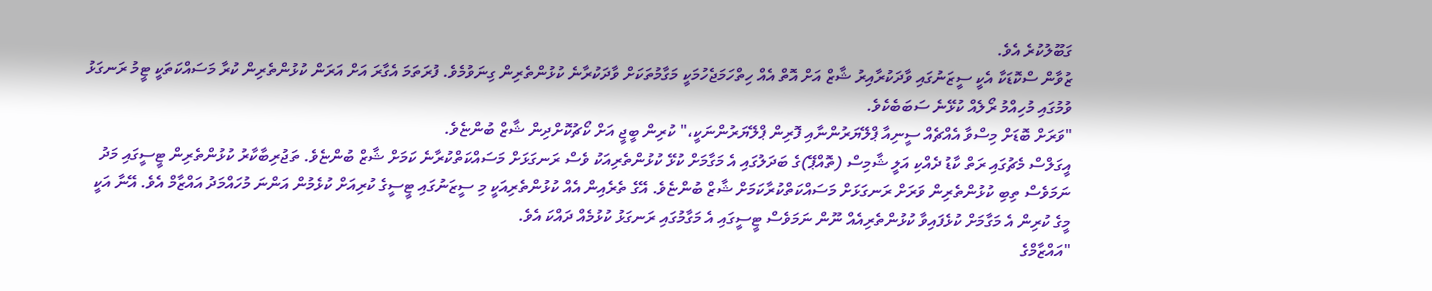ގަބޫލުކުރެ އެވެ.
ޒުވާން ސްކޮޑަކާ އެކީ ސީޒަނުގައި ވާދަކުރާއިރު ޝާޒް އަށް އޮތް އެއް ހިތްހަމަޖެހުމަކީ މަގާމުތަކަށް ވާދަކުރާނެ ކުޅުންތެރިން ގިނަވުމެވެ. ފުރަތަމަ އެގާރަ އަށް އަރަން ކުޅުންތެރިން ކުރާ މަސައްކަތަކީ ޓީމު ރަނގަޅު ވުމުގައި މުހިއްމު ރޯލެއް ކުޅޭނެ ސަބަބެކެވެ.
"ވަރަށް ބޮޑަށް މިސްވާ އެއްޗެއް ސީނިއާ ޕްލޭޔަރުންނާއި ފޮރިން ޕްލޭޔަރުންނަކީ،" ކުރިން ބީޖީ އަށް ކޯޗުކޮށްދިން ޝާޒް ބުންޏެވެ.
އީގަލްސް މެޗުގައި ރަތް ކާޑު ދެއްކި އަލީ ޝާމިސް (ތޮއްޕޭ)ގެ ބަދަލުގައި އެ މަގާމަށް ކުޅޭ ކުޅުންތެރިއަކު ވެސް ރަނގަޅަށް މަސައްކަތްކުރާނެ ކަމަށް ޝާޒް ބުންޏެވެ. ތަޖުރިބާކާރު ކުޅުންތެރިން ޓީސީގައި މަދު ނަމަވެސް ތިބި ކުޅުންތެރިން ވަރަށް ރަނގަޅަށް މަސައްކަތްކުރާކަމަށް ޝާޒް ބުންޏެވެ. އޭގެ ތެރެއިން އެއް ކުޅުންތެރިއަކީ މި ސީޒަނުގައި ޓީސީގެ ކުރިއަށް ކުޅެމުން އަންނަ މުހައްމަދު އައްޒާމް އެވެ. އޭނާ އަކީ މީގެ ކުރިން އެ މަގާމަށް ކުޅެފައިވާ ކުޅުންތެރިއެއް ނޫން ނަމަވެސް ޓީސީގައި އެ މަގާމުގައި ރަނގަޅު ކުޅުމެއް ދައްކަ އެވެ.
"އައްޒާމްގެ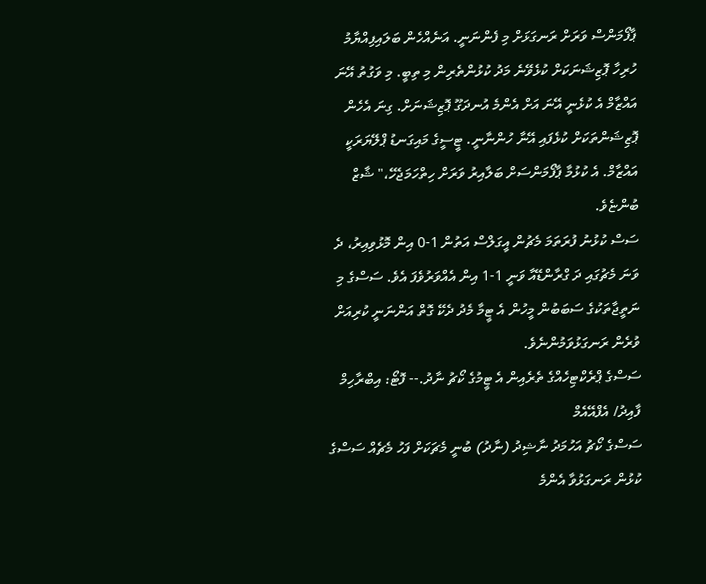ޕާފޯމަންސް ވަރަށް ރަނގަޅަށް މި ފެންނަނީ. އަނެއްހެން ބަލައިފިއްޔާމު ހުރިހާ ޕޮޒިޝަނަކަށް ކުޅެވޭނެ މަދު ކުޅުންތެރިން މި ތިބީ. މި ވަގުތު އޭނަ އައްޒާމް އެ ކުޅެނީ އޭނަ އަށް އެންމެ އުނދަގޫ ޕޮޒިޝަނަށް. ގިނަ އެހެން ޕޮޒިޝަންތަކަށް ކުޅެފައި އޭނާ ހުންނާނީ. ޓީސީގެ މައިގަނޑު ޕްލޭޔަރަކީ އައްޒާމް. އެ ކުޅުމާ ޕާފޯމަންސަށް ބަލާއިރު ވަރަށް ހިތްހަމަޖެހޭ،" ޝާޒް ބުންޏެވެ.
ސަސް ކުޅުނު ފުރަތަމަ މެޗުން އީގަލްސް އަތުން 1-0 އިން މޮޅުވިއިރު، ދެ ވަނަ މެޗުގައި ދަ ގްރާންޑޭއާ ވަނީ 1-1 އިން އެއްވަރުވެފަ އެވެ. ސަސްގެ މި ނަތީޖާތަކުގެ ސަބަބުން މީހުން އެ ޓީމާ މެދު ދެކޭ ގޮތް އަންނަނީ ކުރިއަށް ވުރެން ރަނގަޅުވަމުންނެވެ.
ސަސްގެ ޕްރެކްޓިހެއްގެ ތެރެއިން އެ ޓީމުގެ ކޯޗު ނާދު.-- ފޮޓޯ: އިބްރާހިމް ފާއިދު/ އެފްއޭއެމް
ސަސްގެ ކޯޗު އަހުމަދު ނާޝިދު (ނާދު) ބުނީ މެޗަކަށް ފަހު މެޗެއް ސަސްގެ ކުޅުން ރަނގަޅުވާ އެންމެ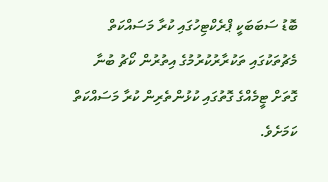ބޮޑު ސަބަބަކީ ޕްރެކްޓިހުގައި ކުރާ މަސައްކަތް މެޗުތަކުގައި ތަކުރާރުކުރުމުގެ އިތުރުން ކޯޗު ބުނާ ގޮތަށް ޓީމެއްގެ ގޮތުގައި ކުޅުންތެރިން ކުރާ މަސައްކަތް ކަމަށެވެ.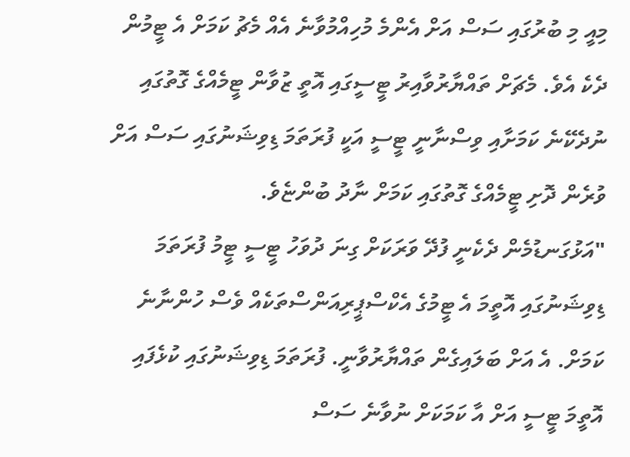މިއީ މި ބުރުގައި ސަސް އަށް އެންމެ މުހިއްމުވާނެ އެއް މެޗު ކަމަށް އެ ޓީމުން ދެކެ އެވެ. މެޗަށް ތައްޔާރުވާއިރު ޓީސީގައި އޮތީ ޒުވާން ޓީމެއްގެ ގޮތުގައި ނުދެކޭނެ ކަމަށާއި ވިސްނާނީ ޓީސީ އަކީ ފުރަތަމަ ޑިވިޝަނުގައި ސަސް އަށް ވުރެން ދޮށި ޓީމެއްގެ ގޮތުގައި ކަމަށް ނާދު ބުންޏެވެ.
"އަޅުގަނޑުމެން ދެކެނީ ފުދޭ ވަރަކަށް ގިނަ ދުވަހު ޓީސީ ޓީމު ފުރަތަމަ ޑިވިޝަނުގައި އޮތީމަ އެ ޓީމުގެ އެކްސްޕީރިއަންސްތަކެއް ވެސް ހުންނާނެ ކަމަށް. އެ އަށް ބަލައިގެން ތައްޔާރުވާނީ. ފުރަތަމަ ޑިވިޝަނުގައި ކުޅެފައި އޮތީމަ ޓީސީ އަށް އާ ކަމަކަށް ނުވާނެ ސަސް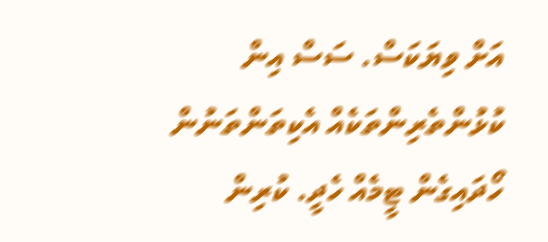އަށް ވިޔަކަސް. ސަސް އިން ކުޅުންތެރިންތަކެއް އެކިތަންތަނުން ހޯދައިގެން ޓީމެއް ހެދީ. ކުރިން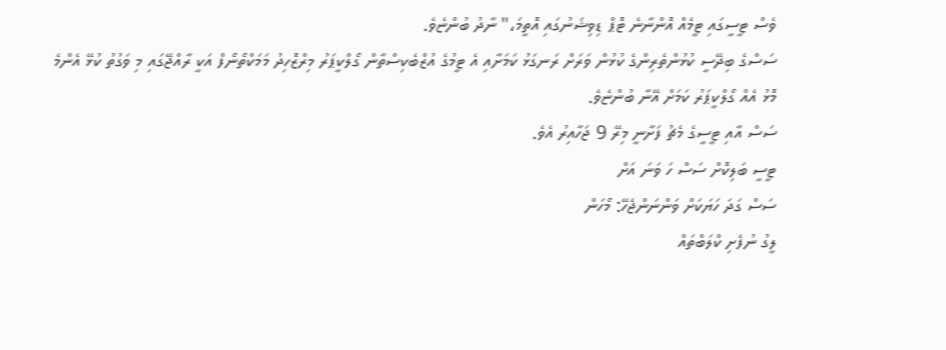ވެސް ޓީސީގައި ޓީމެއް އޮންނާނެ ޓޮޕް ޑިވިޝަނުގައި އޮތީމަ،" ނާދު ބުންޏެވެ.
ސަސްގެ ބިދޭސީ ކުޅުންތެރިންގެ ކުޅުން ވަރަށް ރަނގަޅު ކަމަށާއި އެ ޓީމުގެ އުޒްބެކިސްތާން ގޯލްކީޕަރު މިރްޒޮހިދު މަމަކްތޯނޯފް އަކީ ރާއްޖޭގައި މި ވަގުތު ކުޅޭ އެންމެ މޮޅު އެއް ގޯލްކީޕަރު ކަމަށް އޭނާ ބުންޏެވެ.
ސަސް އާއި ޓީސީގެ މެޗު ފަށާނީ މިރޭ 9 ޖަހާއިރު އެވެ.
ޓީސީ ބަލިކޮށް ސަސް ހަ ވަނަ އަށް
ސަސް ގަދަ ހަޔަކަށް ވަންނަންޖެހޭ: މޯހަން
ލީގު ނުފެށި ކްލަބްތައް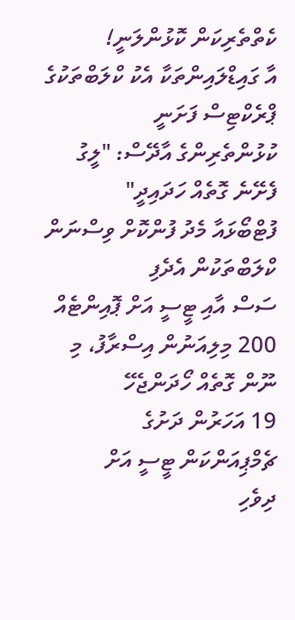ކެތްތެރިކަން ކޮޅުންލަނީ!
އާ ގައިޑްލައިންތަކާ އެކު ކްލަބްތަކުގެ ޕްރެކްޓިސް ފަށަނީ
ކުޅުންތެރިންގެ އާދޭސް: "ލީގު ފެށޭނެ ގޮތެއް ހަދައިދީ"
ފުޓްބޯޅައާ މެދު ފުންކޮށް ވިސްނަން ކްލަބްތަކުން އެދެފި
ސަސް އާއި ޓީސީ އަށް ޕޮއިންޓެއް
200 މިލިއަނުން އިސްރާފު، މި ނޫން ގޮތެއް ހޯދަންޖެހޭ
19 އަހަރުން ދަށުގެ ޗެމްޕިއަންކަން ޓީސީ އަށް
ދިވެހި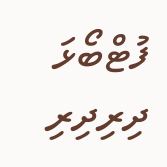ފުޓްބޯޅަ ދިރިދިރި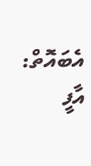އެބައޮތް: އާފީ